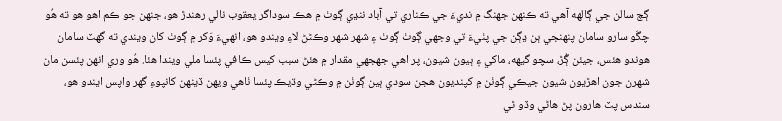ڳچ سالن جي ڳالهه آهي ته ڪنهن جهنگ ۾ نديءَ جي ڪناري تي آباد ننڍي ڳوٺ ۾ هڪ سوداگر يعقوب نالي رهندڙ هو، جنهن جو ڪم اهو هو ته هُو چڱو سارو سامان پنهنجي ٻن ڍڳن جي پٺيءَ تي وجهي ڳوٺ ڳوٺ ۽ شهر شهر وڪڻڻ لاءِ ويندو هو، انهيءَ وَکر ۾ ڳوٺ کان ويندي ته گهٽ سامان هوندو هئس، جيئن ڳُڙ، سچو گيهه، ماکي ۽ ٻيون شيون، پر اهي جهجهي مقدار ۾ هئڻ سبب کيس ڪافي پئسا ملي ويندا هئا. هُو وري انهن پئسن مان شهرن جون اهڙيون شيون جيڪي ڳوٺن ۾ کپنديون هجن سودي ٻين ڳوٺن ۾ وڪڻي وڌيڪ پئسا ٺاهي ويهن ڏينهن کانپوءِ گهر واپس ايندو هو، سندس پٽ هارون پڻ هاڻي وڏو ٿي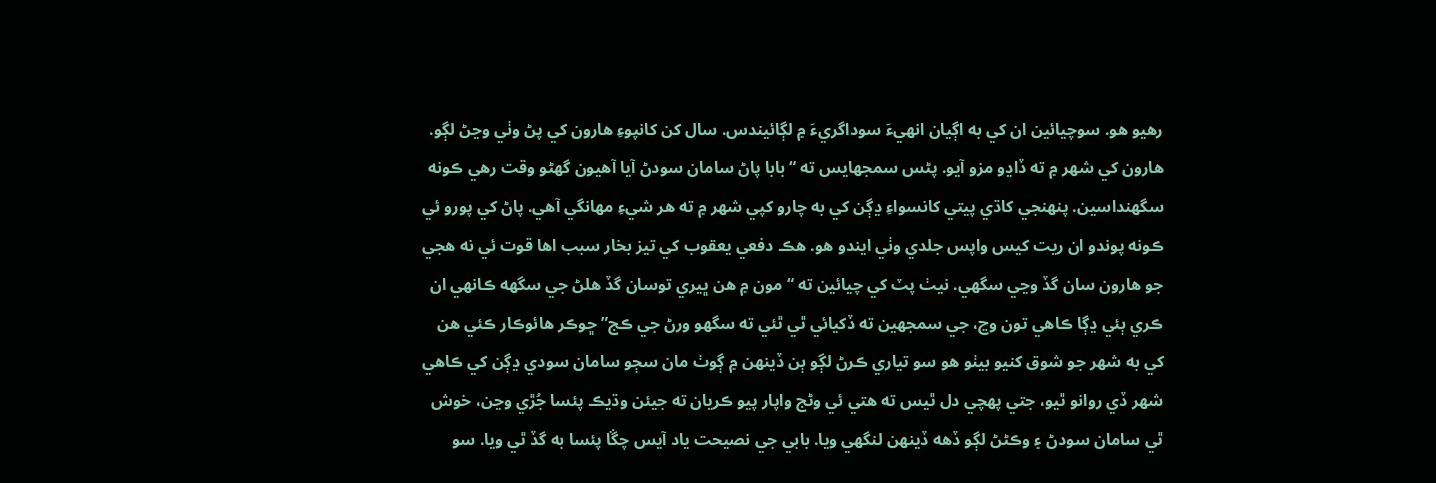رهيو هو. سوچيائين ان کي به اڳيان انهيءَ سوداگريءَ ۾ لڳائيندس. سال کن کانپوءِ هارون کي پڻ وٺي وڃڻ لڳو. هارون کي شهر ۾ ته ڏاڍو مزو آيو. پڻس سمجهايس ته “بابا پاڻ سامان سودڻ آيا آهيون گهڻو وقت رهي ڪونه سگهنداسين. پنهنجي کاڌي پيتي کانسواءِ ڍڳن کي به چارو کپي شهر ۾ ته هر شيءِ مهانگي آهي. پاڻ کي پورو ئي ڪونه پوندو ان ريت کيس واپس جلدي وٺي ايندو هو. هڪ دفعي يعقوب کي تيز بخار سبب اها قوت ئي نه هجي جو هارون سان گڏ وڃي سگهي. نيٺ پٽ کي چيائين ته “مون ۾ هن ڀيري توسان گڏ هلڻ جي سگهه ڪانهي ان ڪري ٻئي ڍڳا ڪاهي تون وڃ، جي سمجهين ته ڏکيائي ٿي ٿئي ته سگهو ورڻ جي ڪج” ڇوڪر هائوڪار ڪئي هن کي به شهر جو شوق کنيو بيٺو هو سو تياري ڪرڻ لڳو ٻن ڏينهن ۾ ڳوٺ مان سڄو سامان سودي ڍڳن کي ڪاهي شهر ڏي روانو ٿيو، جتي پهچي دل ٿيس ته هتي ئي وڻج واپار پيو ڪريان ته جيئن وڌيڪ پئسا جُڙي وڃن، خوش ٿي سامان سودڻ ۽ وڪڻڻ لڳو ڏهه ڏينهن لنگهي ويا. بابي جي نصيحت ياد آيس چڱا پئسا به گڏ ٿي ويا. سو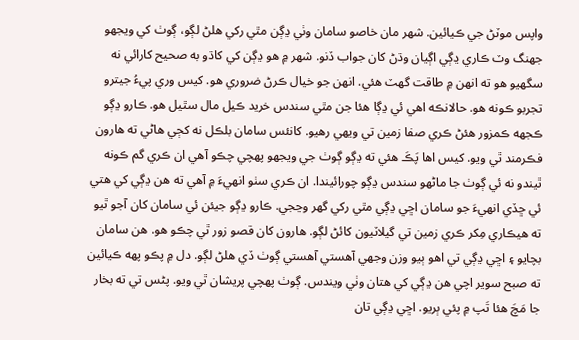واپس موٽڻ جي ڪيائين. شهر مان خاصو سامان وٺي ڍڳن مٿي رکي هلڻ لڳو، ڳوٺ کي ويجهو جهنگ وٽ ڪاري ڍڳي اڳيان وڌڻ کان جواب ڏنو. شهر ۾ هو ڍڳن کي کاڌو به صحيح کارائي نه سگهيو هو ته انهن ۾ طاقت گهٽ هئي. انهن جو خيال ڪرڻ ضروري هو. کيس وري پيءُ جيترو تجربو ڪونه هو. حالانڪه اهي ئي ڍڳا هئا جن مٿي سندس خريد ڪيل مال سٿيل هو. ڪارو ڍڳو ڪجهه ڪمزور هئڻ ڪري صفا زمين تي ويهي رهيو. کانئس سامان بلڪل نه کڄي هاڻي ته هارون فڪرمند ٿي ويو. کيس اها پَڪَ هئي ته ڍڳو ڳوٺ جي ويجهو پهچي چڪو آهي ان ڪري گم ڪونه ٿيندو نه ئي ڳوٺ جا ماڻهو سندس ڍڳو چورائيندا. ان ڪري سٺو انهيءَ ۾ آهي ته هن ڍڳي کي هتي ئي ڇڏي انهيءَ جو سامان اڇي ڍڳي مٿي رکي گهر وڃجي. ڪارو ڍڳو جيئن ئي سامان کان آجو ٿيو ته هيڪاري مِکر ڪري زمين تي گيلاٽيون کائڻ لڳو. هارون کان قصو زور ٿي چڪو هو. هن سامان بچايو ۽ اڇي ڍڳي تي اهو ٻيو وزن وجهي آهستي آهستي ڳوٺ ڏي هلڻ لڳو. دل ۾ پڪو پهه ڪيائين ته صبح سوير اچي هن ڍڳي کي هتان وٺي ويندس. ڳوٺ پهچي پريشان ٿي ويو. پڻس تي ته بخار جا مَچَ هئا تَپ ۾ پئي ٻريو. اڇي ڍڳي تان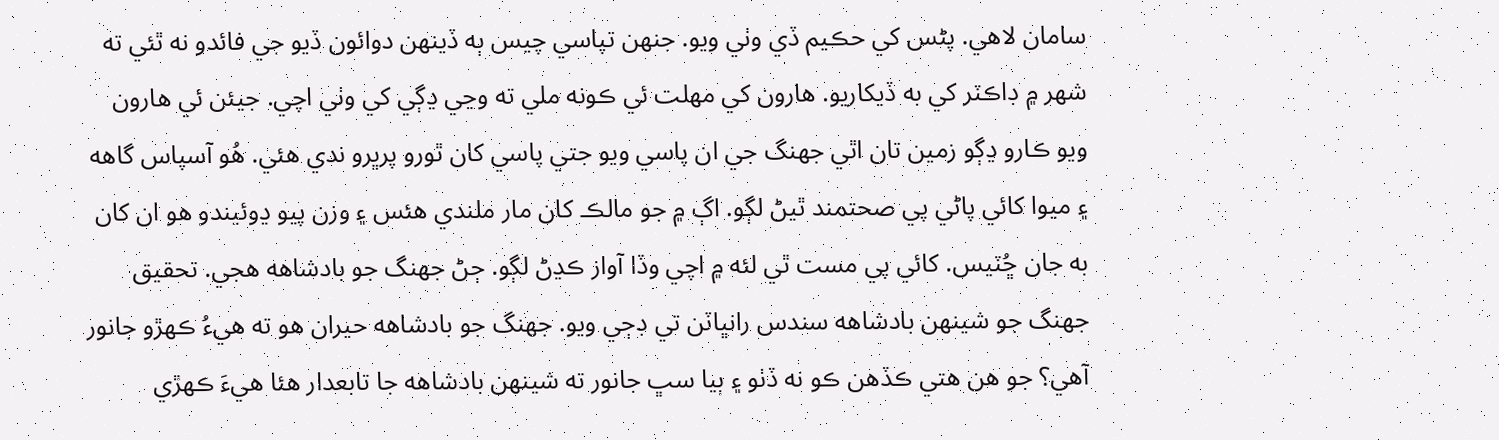سامان لاهي. پڻس کي حڪيم ڏي وٺي ويو. جنهن تپاسي چيس ٻه ڏينهن دوائون ڏيو جي فائدو نه ٿئي ته شهر ۾ ڊاڪٽر کي به ڏيکاريو. هارون کي مهلت ئي ڪونه ملي ته وڃي ڍڳي کي وٺي اچي. جيئن ئي هارون ويو ڪارو ڍڳو زمين تان اٿي جهنگ جي ان پاسي ويو جتي پاسي کان ٿورو پرڀرو ندي هئي. هُو آسپاس گاهه ۽ ميوا کائي پاڻي پي صحتمند ٿيڻ لڳو. اڳ ۾ جو مالڪ کان مار ملندي هئس ۽ وزن پيو ڍوئيندو هو ان کان به جان ڇُٽيس. کائي پي مست ٿي لئه ۾ اچي وڏا آواز ڪڍڻ لڳو. ڄڻ جهنگ جو بادشاهه هجي. تحقيق جهنگ جو شينهن بادشاهه سندس رانڀاٽن تي ڊڄي ويو. جهنگ جو بادشاهه حيران هو ته هيءُ ڪهڙو جانور آهي؟ جو هن هتي ڪڏهن ڪو نه ڏٺو ۽ ٻيا سڀ جانور ته شينهن بادشاهه جا تابعدار هئا هيءَ ڪهڙي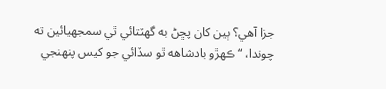جزا آهي؟ ٻين کان پڇڻ به گهٽتائي ٿي سمجهيائين ته چوندا، “ڪهڙو بادشاهه ٿو سڏائي جو کيس پنهنجي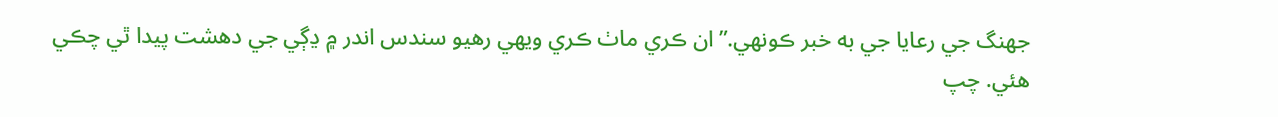جهنگ جي رعايا جي به خبر ڪونهي.” ان ڪري ماٺ ڪري ويهي رهيو سندس اندر ۾ ڍڳي جي دهشت پيدا ٿي چڪي هئي. چپ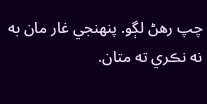چپ رهڻ لڳو. پنهنجي غار مان به نه نڪري ته متان.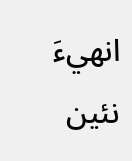انهيءَ نئين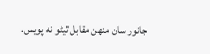جانور سان منهن مقابل ٿيڻو نه پويس.